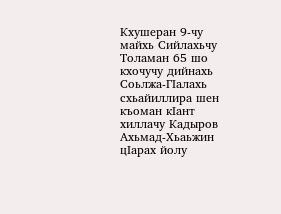Кхушеран 9-чу майхь Сийлахьчу Толаман 65 шо кхочучу дийнахь Соьлжа-ГIалахь схьайиллира шен къоман кIант хиллачу Кадыров Ахьмад-Хьаьжин цIарах йолу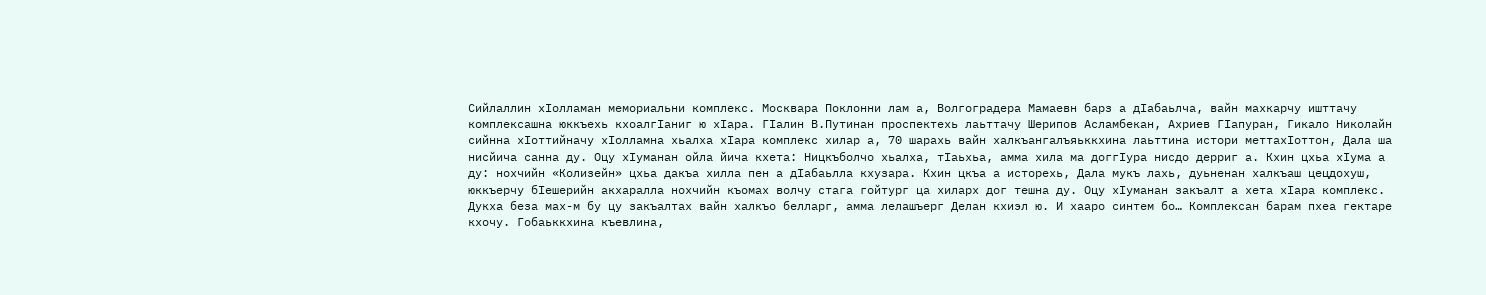Сийлаллин хIолламан мемориальни комплекс. Москвара Поклонни лам а, Волгоградера Мамаевн барз а дIабаьлча, вайн махкарчу ишттачу комплексашна юккъехь кхоалгIаниг ю хIара. ГIалин В.Путинан проспектехь лаьттачу Шерипов Асламбекан, Ахриев ГIапуран, Гикало Николайн сийнна хIоттийначу хIолламна хьалха хIара комплекс хилар а, 70 шарахь вайн халкъангалъяьккхина лаьттина истори меттахIоттон, Дала ша нисйича санна ду. Оцу хIуманан ойла йича кхета: Ницкъболчо хьалха, тIаьхьа, амма хила ма доггIура нисдо дерриг а. Кхин цхьа хIума а ду: нохчийн «Колизейн» цхьа дакъа хилла пен а дIабаьлла кхузара. Кхин цкъа а исторехь, Дала мукъ лахь, дуьненан халкъаш цецдохуш, юккъерчу бIешерийн акхаралла нохчийн къомах волчу стага гойтург ца хиларх дог тешна ду. Оцу хIуманан закъалт а хета хIара комплекс. Дукха беза мах-м бу цу закъалтах вайн халкъо белларг, амма лелашъерг Делан кхиэл ю. И хааро синтем бо… Комплексан барам пхеа гектаре кхочу. Гобаьккхина къевлина,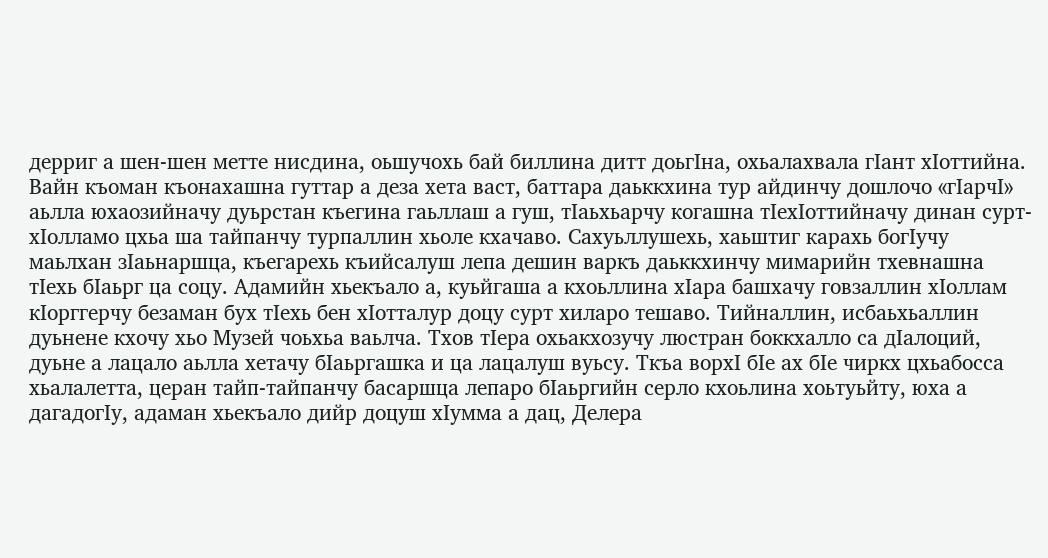дерриг а шен-шен метте нисдина, оьшучохь бай биллина дитт доьгIна, охьалахвала гIант хIоттийна. Вайн къоман къонахашна гуттар а деза хета васт, баттара даьккхина тур айдинчу дошлочо «гIарчI» аьлла юхаозийначу дуьрстан къегина гаьллаш а гуш, тIаьхьарчу когашна тIехIоттийначу динан сурт-хIолламо цхьа ша тайпанчу турпаллин хьоле кхачаво. Сахуьллушехь, хаьштиг карахь богIучу маьлхан зIаьнаршца, къегарехь къийсалуш лепа дешин варкъ даьккхинчу мимарийн тхевнашна тIехь бIаьрг ца соцу. Адамийн хьекъало а, куьйгаша а кхоьллина хIара башхачу говзаллин хIоллам кIорггерчу безаман бух тIехь бен хIотталур доцу сурт хиларо тешаво. Тийналлин, исбаьхьаллин дуьнене кхочу хьо Музей чоьхьа ваьлча. Тхов тIера охьакхозучу люстран боккхалло са дIалоций, дуьне а лацало аьлла хетачу бIаьргашка и ца лацалуш вуьсу. Ткъа ворхI бIе ах бIе чиркх цхьабосса хьалалетта, церан тайп-тайпанчу басаршца лепаро бIаьргийн серло кхоьлина хоьтуьйту, юха а дагадогIу, адаман хьекъало дийр доцуш хIумма а дац, Делера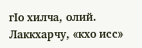гIо хилча, олий. Лаккхарчу, «кхо исс»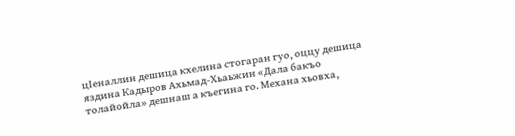цIеналлин дешица кхелина стогаран гуо, оццу дешица яздина Кадыров Ахьмад-Хьаьжин «Дала бакъо толайойла» дешнаш а къегина го. Механа хьовха,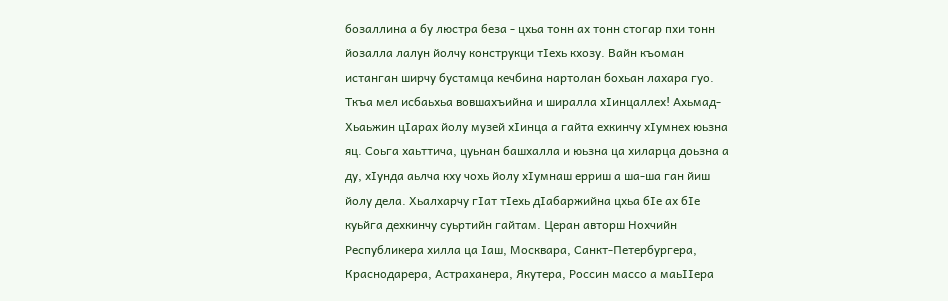бозаллина а бу люстра беза - цхьа тонн ах тонн стогар пхи тонн йозалла лалун йолчу конструкци тIехь кхозу. Вайн къоман истанган ширчу бустамца кечбина нартолан бохьан лахара гуо. Ткъа мел исбаьхьа вовшахъийна и ширалла хIинцаллех! Ахьмад-Хьаьжин цIарах йолу музей хIинца а гайта ехкинчу хIумнех юьзна яц. Соьга хаьттича, цуьнан башхалла и юьзна ца хиларца доьзна а ду, хIунда аьлча кху чохь йолу хIумнаш ерриш а ша-ша ган йиш йолу дела. Хьалхарчу гIат тIехь дIабаржийна цхьа бIе ах бIе куьйга дехкинчу суьртийн гайтам. Церан авторш Нохчийн Республикера хилла ца Iаш, Москвара, Санкт-Петербургера, Краснодарера, Астраханера, Якутера, Россин массо а маьIIера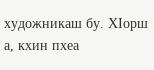художникаш бу. ХIорш а, кхин пхеа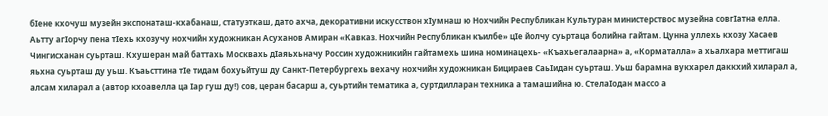бIене кхочуш музейн экспонаташ-кхабанаш, статуэткаш, дато ахча, декоративни искусствон хIумнаш ю Нохчийн Республикан Культуран министерствос музейна совгIатна елла. Аьтту агIорчу пена тIехь кхозучу нохчийн художникан Асуханов Амиран «Кавказ. Нохчийн Республикан къилбе» цIе йолчу суьртаца болийна гайтам. Цунна уллехь кхозу Хасаев Чингисханан суьрташ. Кхушеран май баттахь Москвахь дIаяьхьначу Россин художникийн гайтамехь шина номинацехь- «Къахьегалаарна» а, «Корматалла» а хьалхара меттигаш яьхна суьрташ ду уьш. Къаьсттина тIе тидам бохуьйтуш ду Санкт-Петербургехь вехачу нохчийн художникан Бицираев СаьIидан суьрташ. Уьш барамна вукхарел даккхий хиларал а, алсам хиларал а (автор кхоавелла ца Iар гуш ду!) сов, церан басарш а, суьртийн тематика а, суртдилларан техника а тамашийна ю. СтелаIодан массо а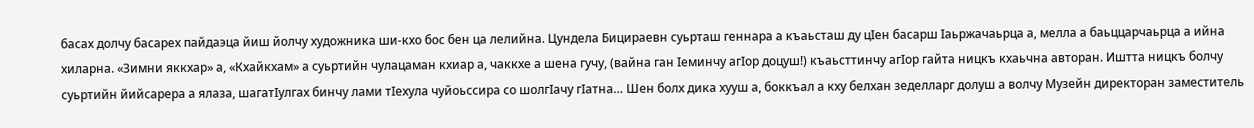басах долчу басарех пайдаэца йиш йолчу художника ши-кхо бос бен ца лелийна. Цундела Бицираевн суьрташ геннара а къаьсташ ду цIен басарш Iаьржачаьрца а, мелла а баьццарчаьрца а ийна хиларна. «Зимни яккхар» а, «Кхайкхам» а суьртийн чулацаман кхиар а, чаккхе а шена гучу, (вайна ган Iеминчу агIор доцуш!) къаьсттинчу агIор гайта ницкъ кхаьчна авторан. Иштта ницкъ болчу суьртийн йийсарера а ялаза, шагатIулгах бинчу лами тIехула чуйоьссира со шолгIачу гIатна… Шен болх дика хууш а, боккъал а кху белхан зеделларг долуш а волчу Музейн директоран заместитель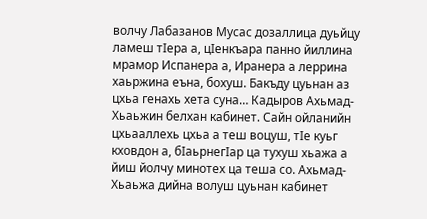волчу Лабазанов Мусас дозаллица дуьйцу ламеш тIера а, цIенкъара панно йиллина мрамор Испанера а, Иранера а леррина хаьржина еъна, бохуш. Бакъду цуьнан аз цхьа генахь хета суна… Кадыров Ахьмад-Хьаьжин белхан кабинет. Сайн ойланийн цхьааллехь цхьа а теш воцуш, тIе куьг кховдон а, бIаьрнегIар ца тухуш хьажа а йиш йолчу минотех ца теша со. Ахьмад-Хьаьжа дийна волуш цуьнан кабинет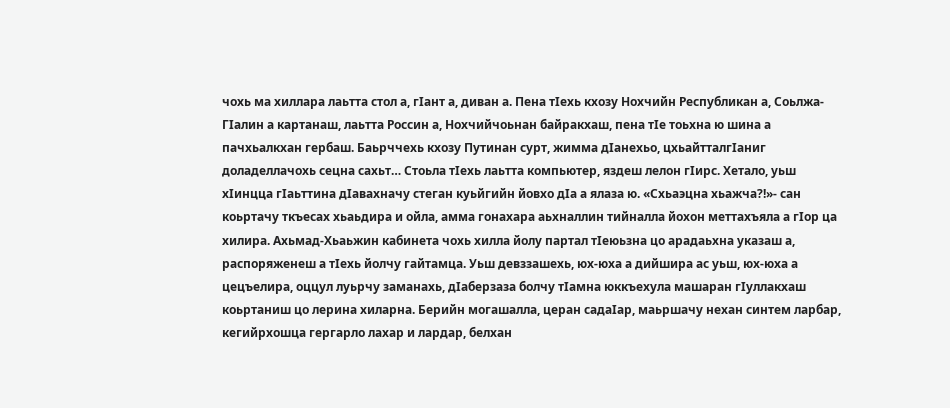чохь ма хиллара лаьтта стол а, гIант а, диван а. Пена тIехь кхозу Нохчийн Республикан а, Соьлжа-ГIалин а картанаш, лаьтта Россин а, Нохчийчоьнан байракхаш, пена тIе тоьхна ю шина а пачхьалкхан гербаш. Баьрччехь кхозу Путинан сурт, жимма дIанехьо, цхьайтталгIаниг доладеллачохь сецна сахьт… Стоьла тIехь лаьтта компьютер, яздеш лелон гIирс. Хетало, уьш хIинцца гIаьттина дIавахначу стеган куьйгийн йовхо дIа а ялаза ю. «Схьаэцна хьажча?!»- сан коьртачу ткъесах хьаьдира и ойла, амма гонахара аьхналлин тийналла йохон меттахъяла а гIор ца хилира. Ахьмад-Хьаьжин кабинета чохь хилла йолу партал тIеюьзна цо арадаьхна указаш а, распоряженеш а тIехь йолчу гайтамца. Уьш девззашехь, юх-юха а дийшира ас уьш, юх-юха а цецъелира, оццул луьрчу заманахь, дIаберзаза болчу тIамна юккъехула машаран гIуллакхаш коьртаниш цо лерина хиларна. Берийн могашалла, церан садаIар, маьршачу нехан синтем ларбар, кегийрхошца гергарло лахар и лардар, белхан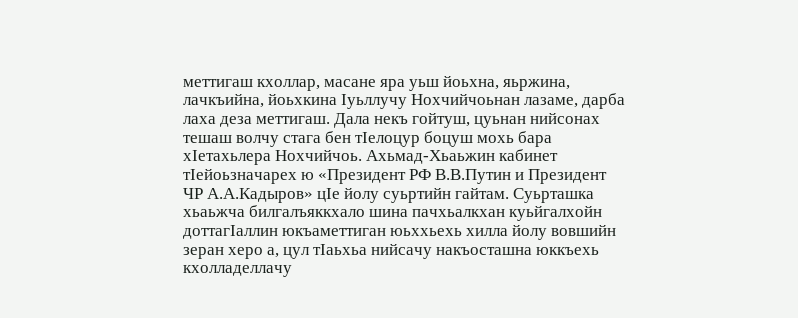меттигаш кхоллар, масане яра уьш йоьхна, яьржина, лачкъийна, йоьхкина Iуьллучу Нохчийчоьнан лазаме, дарба лаха деза меттигаш. Дала некъ гойтуш, цуьнан нийсонах тешаш волчу стага бен тIелоцур боцуш мохь бара хIетахьлера Нохчийчоь. Ахьмад-Хьаьжин кабинет тIейоьзначарех ю «Президент РФ В.В.Путин и Президент ЧР А.А.Кадыров» цIе йолу суьртийн гайтам. Суьрташка хьаьжча билгалъяккхало шина пачхьалкхан куьйгалхойн доттагIаллин юкъаметтиган юьххьехь хилла йолу вовшийн зеран херо а, цул тIаьхьа нийсачу накъосташна юккъехь кхолладеллачу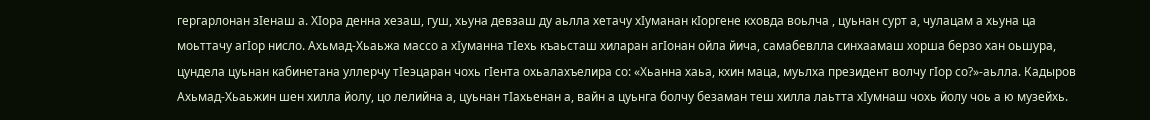гергарлонан зIенаш а. ХIора денна хезаш, гуш, хьуна девзаш ду аьлла хетачу хIуманан кIоргене кховда воьлча , цуьнан сурт а, чулацам а хьуна ца моьттачу агIор нисло. Ахьмад-Хьаьжа массо а хIуманна тIехь къаьсташ хиларан агIонан ойла йича, самабевлла синхаамаш хорша берзо хан оьшура, цундела цуьнан кабинетана уллерчу тIеэцаран чохь гIента охьалахъелира со: «Хьанна хаьа, кхин маца, муьлха президент волчу гIор со?»-аьлла. Кадыров Ахьмад-Хьаьжин шен хилла йолу, цо лелийна а, цуьнан тIахьенан а, вайн а цуьнга болчу безаман теш хилла лаьтта хIумнаш чохь йолу чоь а ю музейхь.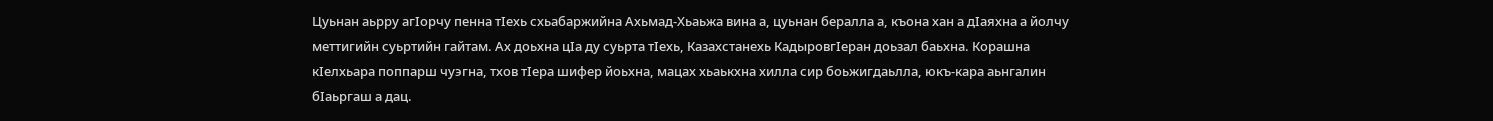Цуьнан аьрру агIорчу пенна тIехь схьабаржийна Ахьмад-Хьаьжа вина а, цуьнан бералла а, къона хан а дIаяхна а йолчу меттигийн суьртийн гайтам. Ах доьхна цIа ду суьрта тIехь, Казахстанехь КадыровгIеран доьзал баьхна. Корашна кIелхьара поппарш чуэгна, тхов тIера шифер йоьхна, мацах хьаькхна хилла сир боьжигдаьлла, юкъ-кара аьнгалин бIаьргаш а дац.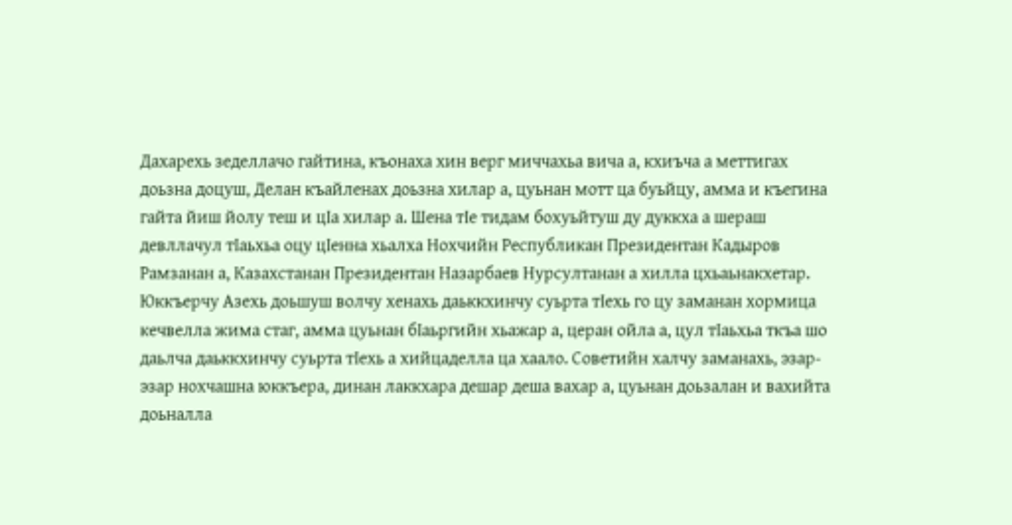Дахарехь зеделлачо гайтина, къонаха хин верг миччахьа вича а, кхиъча а меттигах доьзна доцуш, Делан къайленах доьзна хилар а, цуьнан мотт ца буьйцу, амма и къегина гайта йиш йолу теш и цIа хилар а. Шена тIе тидам бохуьйтуш ду дуккха а шераш девллачул тIаьхьа оцу цIенна хьалха Нохчийн Республикан Президентан Кадыров Рамзанан а, Казахстанан Президентан Назарбаев Нурсултанан а хилла цхьаьнакхетар. Юккъерчу Азехь доьшуш волчу хенахь даьккхинчу суьрта тIехь го цу заманан хормица кечвелла жима стаг, амма цуьнан бIаьргийн хьажар а, церан ойла а, цул тIаьхьа ткъа шо даьлча даьккхинчу суьрта тIехь а хийцаделла ца хаало. Советийн халчу заманахь, эзар-эзар нохчашна юккъера, динан лаккхара дешар деша вахар а, цуьнан доьзалан и вахийта доьналла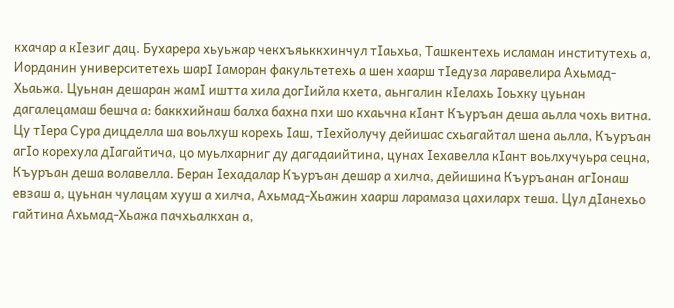кхачар а кIезиг дац. Бухарера хьуьжар чекхъяьккхинчул тIаьхьа, Ташкентехь исламан институтехь а, Иорданин университетехь шарI Iаморан факультетехь а шен хаарш тIедуза ларавелира Ахьмад-Хьаьжа. Цуьнан дешаран жамI иштта хила догIийла кхета, аьнгалин кIелахь Iоьхку цуьнан дагалецамаш бешча а: баккхийнаш балха бахна пхи шо кхаьчна кIант Къуръан деша аьлла чохь витна. Цу тIера Сура дицделла ша воьлхуш корехь Iаш, тIехйолучу дейишас схьагайтал шена аьлла, Къуръан агIо корехула дIагайтича, цо муьлхарниг ду дагадаийтина, цунах Iехавелла кIант воьлхучуьра сецна, Къуръан деша волавелла. Беран Iехадалар Къуръан дешар а хилча, дейишина Къуръанан агIонаш евзаш а, цуьнан чулацам хууш а хилча, Ахьмад-Хьажин хаарш ларамаза цахиларх теша. Цул дIанехьо гайтина Ахьмад-Хьажа пачхьалкхан а,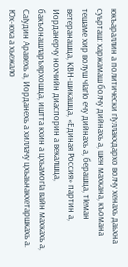юкъараллин а политически гIуллакхдархо волчу хенахь даьхна суьрташ: харжамаш болчу дийнахь а, шен махкана, къомана тешаме хир волуш чIагIо ечу дийнахь а, берашца, тIеман ветеранашца, КВН-шикашца, «Единая Россия» партин а, Иорданерчу нохчийн диаспорин а векалшца, бакъонашларъярхошца, иштта кхин а цхьамогIа вайн махкахь а, СаIудин Аравехь а, Иорданехь а хиллачу цхьаьнакхетаршкахь а. Юх-юха а хьежало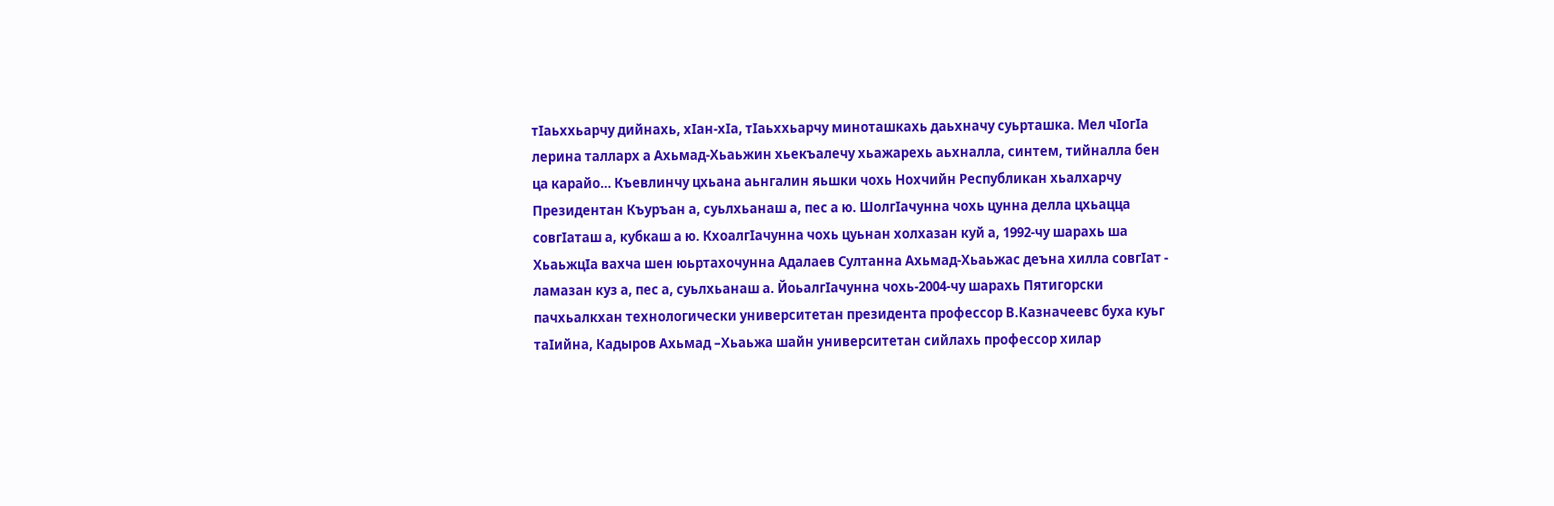тIаьххьарчу дийнахь, хIан-хIа, тIаьххьарчу миноташкахь даьхначу суьрташка. Мел чIогIа лерина талларх а Ахьмад-Хьаьжин хьекъалечу хьажарехь аьхналла, синтем, тийналла бен ца карайо… Къевлинчу цхьана аьнгалин яьшки чохь Нохчийн Республикан хьалхарчу Президентан Къуръан а, суьлхьанаш а, пес а ю. ШолгIачунна чохь цунна делла цхьацца совгIаташ а, кубкаш а ю. КхоалгIачунна чохь цуьнан холхазан куй а, 1992-чу шарахь ша ХьаьжцIа вахча шен юьртахочунна Адалаев Султанна Ахьмад-Хьаьжас деъна хилла совгIат - ламазан куз а, пес а, суьлхьанаш а. ЙоьалгIачунна чохь-2004-чу шарахь Пятигорски пачхьалкхан технологически университетан президента профессор В.Казначеевс буха куьг таIийна, Кадыров Ахьмад –Хьаьжа шайн университетан сийлахь профессор хилар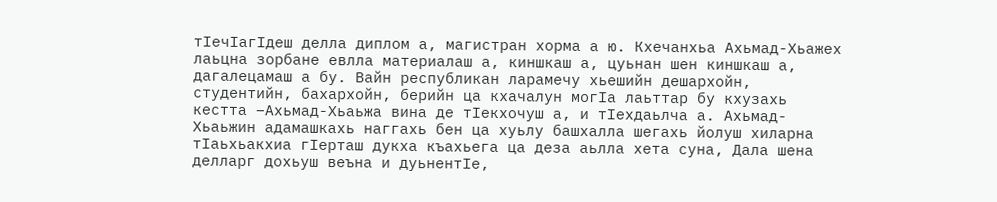тIечIагIдеш делла диплом а, магистран хорма а ю. Кхечанхьа Ахьмад-Хьажех лаьцна зорбане евлла материалаш а, киншкаш а, цуьнан шен киншкаш а, дагалецамаш а бу. Вайн республикан ларамечу хьешийн дешархойн, студентийн, бахархойн, берийн ца кхачалун могIа лаьттар бу кхузахь кестта –Ахьмад-Хьаьжа вина де тIекхочуш а, и тIехдаьлча а. Ахьмад-Хьаьжин адамашкахь наггахь бен ца хуьлу башхалла шегахь йолуш хиларна тIаьхьакхиа гIерташ дукха къахьега ца деза аьлла хета суна, Дала шена делларг дохьуш веъна и дуьнентIе,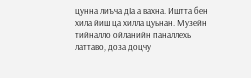цунна лиъча дIа а вахна. Иштта бен хила йиш ца хилла цуьнан. Музейн тийналло ойланийн паналлехь латтаво, доза доцчу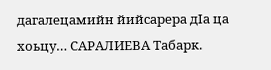дагалецамийн йийсарера дIа ца хоьцу… САРАЛИЕВА Табарк.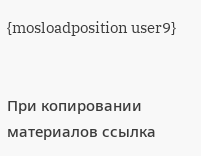{mosloadposition user9}


При копировании материалов ссылка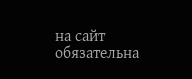на сайт обязательна